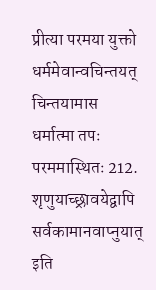प्रीत्या परमया युक्तो धर्ममेवान्वचिन्तयत्
चिन्तयामास धर्मात्मा तपः परममास्थितः 212.
शृणुयाच्छ्रावयेद्वापि सर्वकामानवाप्नुयात्
इति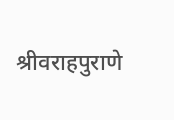श्रीवराहपुराणे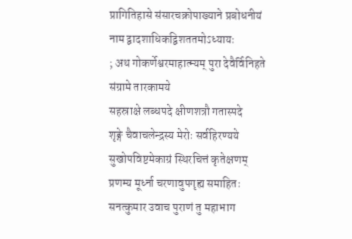प्रागितिहासे संसारचक्रोपाख्याने प्रबोधनीयं नाम द्वादशाधिकद्विशततमोऽध्यायः
; अथ गोकर्णेश्वरमाहात्म्यम् पुरा देवैर्विनिहते संग्रामे तारकामये
सहस्राक्षे लब्धपदे क्षीणशत्रौ गतास्पदे
शृङ्गे चैवाचलेन्द्रस्य मेरोः सर्वहिरण्यये
सुखोपविष्टमेकाग्रं स्थिरचित्तं कृतेक्षणम्
प्रणम्य मूर्ध्ना चरणावुपगृह्य समाहितः
सनत्कुमार उवाच पुराणं तु महाभाग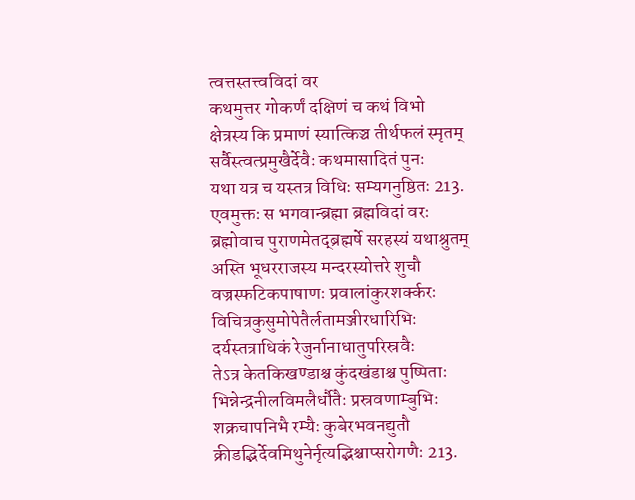त्वत्तस्तत्त्वविदां वर
कथमुत्तर गोकर्णं दक्षिणं च कथं विभो
क्षेत्रस्य कि प्रमाणं स्यात्किञ्च तीर्थफलं स्मृतम्
सर्वैस्त्वत्प्रमुखैर्देवैः कथमासादितं पुनः
यथा यत्र च यस्तत्र विधिः सम्यगनुष्ठितः 213.
एवमुक्तः स भगवान्ब्रह्मा ब्रह्मविदां वरः
ब्रह्मोवाच पुराणमेतद्ब्रह्मर्षे सरहस्यं यथाश्रुतम्
अस्ति भूधरराजस्य मन्दरस्योत्तरे शुचौ
वज्रस्फटिकपाषाणः प्रवालांकुरशर्क्करः
विचित्रकुसुमोपेतैर्लतामञ्जीरधारिभिः
दर्यस्तत्राधिकं रेजुर्नानाधातुपरिस्रवैः
तेऽत्र केतकिखण्डाश्च कुंदखंडाश्च पुष्पिताः
भिन्नेन्द्रनीलविमलैर्धौतैः प्रस्रवणाम्बुभिः
शक्रचापनिभै रम्यैः कुबेरभवनद्युतौ
क्रीडद्भिर्देवमिथुनेर्नृत्यद्भिश्चाप्सरोगणैः 213.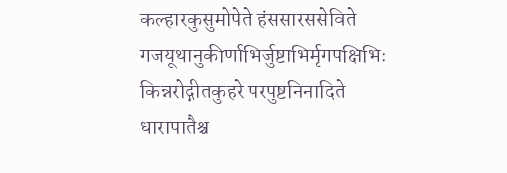कल्हारकुसुमोपेते हंससारससेविते
गजयूथानुकीर्णाभिर्जुष्टाभिर्मृगपक्षिभिः
किन्नरोद्गीतकुहरे परपुष्टनिनादिते
धारापातैश्च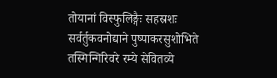तोयानां विस्फुलिङ्गैः सहस्रशः
सर्वर्तुकवनोद्याने पुष्पाकरसुशोभिते
तस्मिन्गिरिवरे रम्ये सेवितव्ये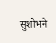सुशोभने